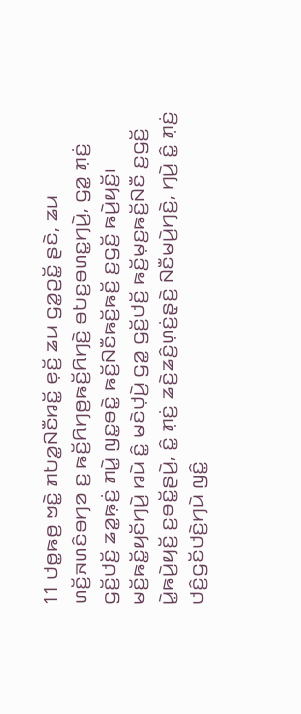11 ꤓꤥ꤭ꤒꤥ꤬ ꤠꤢꤧ꤭ ꤊꤝꤤ꤭ꤡꤢꤪꤙꤢꤩ꤭ ꤕ꤫ꤢꤩ꤬ ꤘꤣ ꤞꤤ꤭ꤑꤢꤩ꤭ ꤔꤢꤧ, ꤘꤣ ꤛꤢꤩ꤬ꤏꤛꤢꤨꤋꤚꤤ ꤢ꤬ ꤒꤢꤩ꤬ꤖꤚꤥ꤬ꤒꤢꤩ꤬ꤖꤚꤢꤧ꤬ ꤋꤝꤢ꤬ꤋꤛꤢ꤭ꤚꤣꤧ꤬, ꤞꤤ꤭ ꤊ꤫ꤢꤦ꤬ ꤞꤢꤩ꤬ꤓꤢꤩ꤬ ꤘꤤ꤭ꤒ꤫ꤢꤦ꤬ ꤊꤣꤧ꤭ ꤜꤢ꤭ꤋꤢꤧ꤭ ꤒꤢꤩ꤬ꤡꤢꤪꤒꤢꤩ꤬ꤒꤢꤩ꤬ ꤢ꤬ꤞꤢꤩ꤬ ꤒꤣꤧ꤬ꤟꤢꤩ꤬꤯ ꤗꤢꤩ꤬ꤒꤢꤩ꤭ꤟꤢꤩꤚꤣꤧ꤬ ꤙꤣꤧ ꤢꤨ꤭ ꤗꤢꤧꤓ꤫ꤣꤧ꤬ ꤞꤤ꤭ ꤞꤢꤩ꤬ꤓꤢꤩ꤬ ꤒꤢꤩ꤬ꤗ꤫ꤢ꤬ꤒꤢꤩ꤬ꤡꤢꤪ ꤢ꤬ꤞꤢꤩ꤬ ꤣꤧ꤭ꤒꤣꤧ꤬ꤟꤢꤩ꤬ ꤢ꤬ꤋꤢꤩ꤭ꤔꤣꤧ꤬, ꤢꤨ꤭ ꤊ꤫ꤢꤦ꤬ ꤘꤢꤧ꤬ꤘꤢꤨ꤬ꤛ꤫ꤢꤦ꤬ꤔ꤫ꤢꤧ꤬ ꤡꤢꤪꤗꤣꤧ꤬ꤚꤢꤧ꤬, ꤚꤣꤧ꤬ ꤢꤨ꤭ ꤊ꤫ꤢꤦ꤬ ꤓꤢꤨ꤬ꤞꤢꤩꤓꤢꤧ꤬ꤚꤣꤧ ꤜꤢꤨ꤭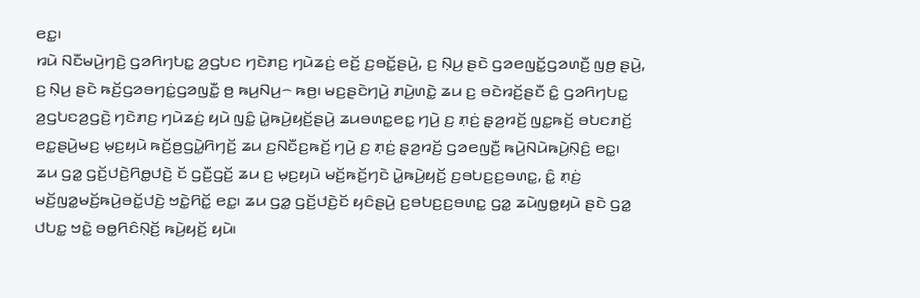ꤕꤢ꤭꤯
ꤙꤣꤧ ꤡꤢꤪꤗꤣꤧ꤬ꤚꤢꤧ꤬ ꤞꤤꤖꤚꤝꤢ꤭ ꤤ꤬ꤞꤝꤢ ꤚꤢꤧꤊꤢ꤬ ꤚꤣꤧꤘꤢꤦ꤬ ꤕꤢꤩ꤬ ꤢ꤬ꤋꤢꤩ꤭ꤔꤣꤧ꤬, ꤢ꤬ ꤡ꤫ꤣ꤬ ꤔꤢꤧ ꤞꤤꤕꤜꤢꤩ꤭ꤞꤤꤛꤢꤪ꤬ ꤜꤥ꤬ ꤔꤣꤧ꤬, ꤢ꤬ ꤡ꤫ꤣ꤬ ꤔꤢꤧ ꤒꤢꤩ꤬ꤞꤤꤋꤚꤢꤦ꤭ꤞꤤꤜꤢꤪ꤭ ꤥ꤬ ꤒꤣ꤬ꤡꤣ꤬꤮ ꤒꤥ꤬꤯ ꤗꤢ꤬ꤔꤢꤧꤚꤣꤧ꤬ ꤊꤣꤧ꤬ꤛꤢꤧ꤭ ꤘꤣ ꤢ꤬ ꤋꤢꤧꤙꤢꤩ꤬ꤔꤢꤪ ꤢꤨ꤭ ꤞꤤꤖꤚꤝꤢ꤭ ꤤ꤬ꤞꤝꤢꤤ꤬ꤞꤢꤧ꤬ ꤚꤢꤧꤊꤢ꤬ ꤚꤣꤧꤘꤢꤦ꤬ ꤟꤣꤧ ꤜꤢꤨ꤭ ꤣꤧ꤭ꤒꤣꤧ꤬ꤟꤢꤩ꤬ꤔꤣꤧ꤬ ꤘꤣꤋꤛꤢ꤭ꤕꤢ꤭ ꤚꤣꤧ꤬ ꤢ꤬ ꤊ꤫ꤢꤦ꤬ ꤔ꤫ꤤ꤬ꤙꤢꤩ꤬ ꤜꤢ꤭ꤒꤢꤩ꤬ ꤋꤝꤢꤊꤢꤩ꤬ ꤕꤢ꤭ꤔꤣꤧ꤬ꤗꤢ꤬ ꤗ꤫ꤢ꤬ꤟꤣꤧ ꤒꤢꤩ꤬ꤥ꤬ꤞꤣꤧ꤭ꤖꤚꤢꤩ꤬ ꤘꤣ ꤢ꤬ꤡꤢꤪꤢ꤬ꤒꤢꤩ꤬ ꤚꤣꤧ꤬ ꤢ꤬ ꤊ꤫ꤢꤦ꤬ ꤔ꤫ꤤ꤬ꤙꤢꤩ꤬ ꤞꤤꤕꤜꤢꤪ꤬ ꤒꤣꤧ꤬ꤡꤣꤧꤒꤣꤧ꤬ꤡ꤫ꤢꤨ꤬ ꤕꤢ꤭꤯
ꤘꤣ ꤞꤤ꤭ ꤞꤢꤩ꤬ꤓꤢꤧ꤬ꤖꤥ꤭ꤓꤢꤧ꤬ ꤢꤩ ꤞꤢꤪ꤬ꤞꤢꤩ꤬ ꤘꤣ ꤢ꤬ ꤗ꤫ꤢ꤬ꤟꤣꤧ ꤗꤢꤩ꤬ꤒꤢꤩ꤬ꤚꤢꤧ ꤣꤧ꤭ꤒꤣꤧ꤬ꤟꤢꤩ꤬ ꤢ꤬ꤋꤝꤢ꤬ꤢ꤬ꤋꤛꤢ꤭, ꤢꤨ꤭ ꤊ꤫ꤢꤦ꤬ ꤗꤢꤩ꤬ꤜꤤ꤭ꤗꤢꤩ꤬ꤒꤣꤧ꤬ꤋꤢꤩ꤭ꤓꤢꤧ꤬ ꤠꤢꤧ꤭ꤖꤢꤩ꤭ ꤕꤢ꤭꤯ ꤘꤣ ꤞꤤ꤭ ꤞꤢꤩ꤬ꤓꤢꤧ꤬ꤢꤩ ꤟꤢꤨꤔꤣꤧ꤬ ꤢ꤬ꤋꤝꤢ꤬ꤢ꤬ꤋꤛꤢ꤭ ꤞꤤ꤭ ꤘꤣꤧꤜꤥ꤭ꤟꤣꤧ ꤔꤢꤧ ꤞꤤ꤭ ꤓꤝꤢ꤭ ꤠꤢꤧ꤭ ꤋꤥ꤭ꤖꤢꤨꤡ꤫ꤢꤩ꤬ ꤒꤣꤧ꤬ꤟꤢꤩ꤬ ꤟꤣꤧ꤯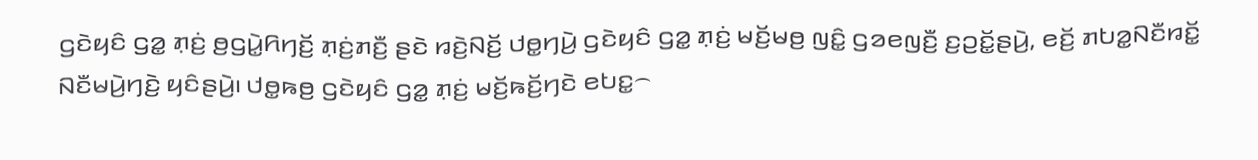ꤞꤢꤧꤟꤢꤨ ꤞꤤ꤭ ꤊ꤫ꤢꤦ꤬ ꤥ꤬ꤞꤣꤧ꤭ꤖꤚꤢꤩ꤬ ꤊ꤫ꤢꤦ꤬ꤊꤢꤪ꤬ ꤔꤢꤧ ꤙꤢꤧ꤬ꤡꤢꤩ꤬ ꤓꤥ꤭ꤚꤣꤧ꤬ ꤞꤢꤧꤟꤢꤨ ꤞꤤ꤭ ꤊ꤫ꤢꤦ꤬ ꤗꤢꤩ꤬ꤗꤥ꤬ ꤜꤢꤨ꤭ ꤞꤤꤕꤜꤢꤪ꤬ ꤢ꤬ꤑꤢꤩ꤭ꤔꤣꤧ꤬, ꤕꤢꤩ꤬ ꤊꤝꤤ꤭ꤡꤢꤪꤙꤢꤩ꤭ ꤡꤢꤪꤗꤣꤧ꤬ꤚꤢꤧ꤬ ꤟꤢꤨꤔꤣꤧ꤬꤯ ꤓꤥ꤭ꤒꤥ꤬ ꤞꤢꤧꤟꤢꤨ ꤞꤤ꤭ ꤊ꤫ꤢꤦ꤬ ꤗꤢꤩ꤬ꤒꤢꤩ꤬ꤚꤢꤧ ꤕꤝꤢ꤭꤮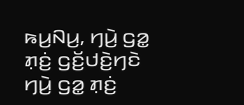ꤒꤣ꤬ꤡꤣ꤬, ꤚꤣꤧ꤬ ꤞꤤ꤭ ꤊ꤫ꤢꤦ꤬ ꤞꤢꤩ꤬ꤓꤢꤧ꤬ꤚꤢꤧ ꤚꤣꤧ꤬ ꤞꤤ꤭ ꤊ꤫ꤢꤦ꤬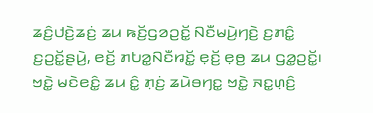ꤘꤢꤨ꤬ꤓꤢꤧ꤬ꤘꤢꤦ꤬ ꤘꤣ ꤒꤢꤩ꤬ꤞꤤꤑꤢꤩ꤭ ꤡꤢꤪꤗꤣꤧ꤬ꤚꤢꤧ꤬ ꤢ꤬ꤊꤢꤨ꤭ ꤢ꤬ꤑꤢꤩ꤭ꤔꤣꤧ꤬, ꤕꤢꤩ꤬ ꤊꤝꤤ꤭ꤡꤢꤪꤙꤢꤩ꤭ ꤕ꤫ꤢꤩ꤬ ꤕ꤫ꤥ꤬ ꤘꤣ ꤞꤤ꤭ꤑꤢꤩ꤭꤯
ꤠꤢꤧ꤭ ꤗꤢꤧꤕꤢꤨ꤭ ꤘꤣ ꤢꤨ꤭ ꤊ꤫ꤢꤦ꤬ ꤘꤣꤧꤋꤚꤢ꤭ ꤠꤢꤧ꤭ ꤏꤢ꤭ꤛ꤫ꤢꤨ꤬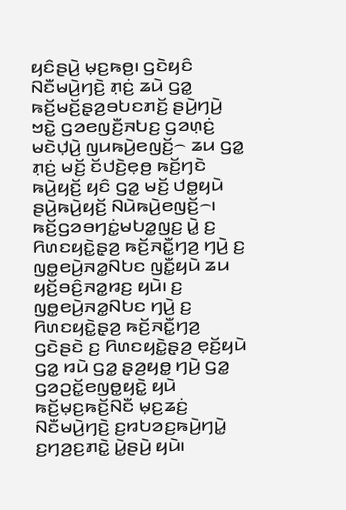ꤟꤢꤨꤔꤣꤧ꤬ ꤗ꤫ꤢ꤬ꤒꤥ꤬꤯ ꤞꤢꤧꤟꤢꤨ ꤡꤢꤪꤗꤣꤧ꤬ꤚꤢꤧ꤬ ꤊ꤫ꤢꤦ꤬ ꤘꤣꤧ ꤞꤤ꤭ ꤒꤢꤩ꤬ꤗꤢꤩ꤬ꤔ꤫ꤤ꤬ꤋꤝꤢꤊꤢꤩ꤬ ꤔꤣꤧ꤬ꤚꤣꤧ꤬ ꤠꤢꤧ꤭ ꤞꤤꤕꤜꤢꤪ꤬ꤏꤝꤢ꤬ ꤞꤤꤛ꤫ꤢꤦ꤬ ꤗꤢꤧꤓ꤫ꤣꤧ꤬ ꤜꤣꤒꤣꤧ꤬ꤕꤜꤢꤩ꤬꤮ ꤘꤣ ꤞꤤ꤭ ꤊ꤫ꤢꤦ꤬ ꤗꤢꤩ꤬ ꤢꤩꤓꤢꤧ꤬ꤕ꤫ꤥ꤬ ꤒꤢꤩ꤬ꤚꤢꤧ ꤒꤣꤧ꤬ꤟꤢꤩ꤬ ꤟꤢꤨ ꤞꤤ꤭ ꤗꤢꤩ꤬ ꤓꤥ꤭ꤟꤣꤧ ꤔꤣꤧ꤬ꤒꤣꤧ꤬ꤟꤢꤩ꤬ ꤡꤣꤧꤒꤣꤧ꤬ꤕꤜꤢꤩ꤬꤮꤯
ꤒꤢꤩ꤬ꤞꤤꤋꤚꤢꤦ꤭ꤗꤝꤤ꤭ꤜꤢ꤬ ꤣꤧ꤭ ꤢ꤬ ꤖꤛꤢꤟꤢꤧ꤭ꤔ꤫ꤤ꤬ ꤒꤢꤩ꤬ꤏꤢꤪ꤭ꤚꤤ꤬ ꤚꤣꤧ꤬ ꤢ꤬ ꤜꤥ꤭ꤕꤣꤧ꤬ꤏꤤ꤭ꤡꤝꤢ ꤜꤢꤪ꤭ꤟꤣꤧ ꤘꤣ ꤟꤢꤩ꤬ꤋꤢꤨ꤬ꤏꤤ꤭ꤙꤢ꤬ ꤟꤣꤧ꤯ ꤢ꤬ ꤜꤥ꤭ꤕꤣꤧ꤬ꤏꤤ꤭ꤡꤝꤢ ꤚꤣꤧ꤬ ꤢ꤬ ꤖꤛꤢꤟꤢꤧ꤭ꤔ꤫ꤤ꤬ ꤒꤢꤩ꤬ꤏꤢꤪ꤭ꤚꤤ꤬ ꤞꤢꤧꤔꤢꤧ ꤢ꤬ ꤖꤛꤢꤟꤢꤧ꤭ꤔ꤫ꤤ꤬ ꤕ꤫ꤢꤩ꤬ꤟꤣꤧ ꤞꤤ꤭ ꤙꤣꤧ ꤞꤤ꤭ ꤔ꤫ꤤ꤬ꤟꤥ꤭ ꤚꤣꤧ꤬ ꤞꤤ꤭ ꤞꤤꤑꤢꤩ꤭ꤕꤜꤥ꤭ꤟꤢꤧ꤭ ꤟꤣꤧ ꤒꤢꤩ꤬ꤗ꤫ꤢ꤬ꤒꤢꤩ꤬ꤡꤢꤪ ꤗ꤫ꤢ꤬ꤘꤢꤦ꤬ ꤡꤢꤪꤗꤣꤧ꤬ꤚꤢꤧ꤬ ꤢ꤬ꤙꤝꤤꤢ꤬ꤒꤣꤧ꤬ꤚꤣꤧ꤭ ꤢ꤬ꤚꤤ꤬ꤢ꤬ꤊꤢꤧ꤭ ꤣꤧ꤭ꤔꤣꤧ꤬ ꤟꤣꤧ꤯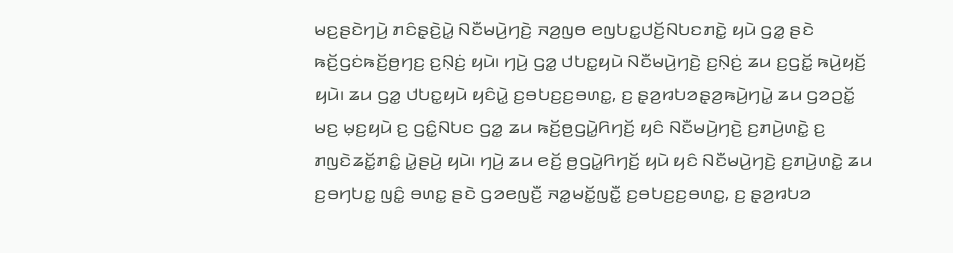ꤗꤢ꤬ꤔꤢꤧꤚꤣꤧ꤬ ꤊꤢꤨꤔ꤫ꤢꤧ꤬ꤣꤧ꤭ ꤡꤢꤪꤗꤣꤧ꤬ꤚꤢꤧ꤬ ꤏꤤ꤬ꤜꤥ ꤕꤜꤝꤢ꤭ꤓꤢꤩ꤬ꤡꤝꤢꤊꤢꤧ꤭ ꤟꤣꤧ ꤞꤤ꤭ ꤔꤢꤧ ꤒꤢꤩ꤬ꤞꤢꤦꤒꤢꤩ꤬ꤥ꤬ꤚꤢ꤬ ꤢ꤬ꤡ꤫ꤢꤦ꤬ ꤟꤣꤧ꤯ ꤚꤣꤧ꤬ ꤞꤤ꤭ ꤓꤝꤢ꤭ꤟꤣꤧ ꤡꤢꤪꤗꤣꤧ꤬ꤚꤢꤧ꤬ ꤢ꤬ꤡ꤫ꤢꤦ꤬ ꤘꤣ ꤢ꤬ꤞꤢꤩ꤭ ꤒꤣꤧ꤬ꤟꤢꤩ꤬ ꤟꤣꤧ꤯ ꤘꤣ ꤞꤤ꤭ ꤓꤝꤢ꤭ꤟꤣꤧ ꤟꤢꤨꤣꤧ꤭ ꤢ꤬ꤋꤝꤢ꤬ꤢ꤬ꤋꤛꤢ꤭, ꤢ꤬ ꤔ꤫ꤤ꤬ꤙꤝꤤꤔ꤫ꤤ꤬ꤒꤣꤧ꤬ꤚꤣꤧ꤭ ꤘꤣ ꤞꤤꤑꤢꤩ꤭ ꤗꤢ꤬ ꤗ꤫ꤢ꤬ꤟꤣꤧ ꤢ꤬ ꤞꤢꤨ꤭ꤡꤝꤢ ꤞꤤ꤭ ꤘꤣ ꤒꤢꤩ꤬ꤥ꤬ꤞꤣꤧ꤭ꤖꤚꤢꤩ꤬ ꤟꤢꤨ ꤡꤢꤪꤗꤣꤧ꤬ꤚꤢꤧ꤬ ꤢ꤬ꤊꤣꤧ꤬ꤛꤢꤧ꤭ ꤢ꤬ ꤊꤜꤢꤧꤘꤢꤩ꤭ꤊꤢꤨ꤭ ꤣꤧ꤭ꤔꤣꤧ꤬ ꤟꤣꤧ꤯ ꤚꤣꤧ꤬ ꤘꤣ ꤕꤢꤩ꤬ ꤥ꤬ꤞꤣꤧ꤭ꤖꤚꤢꤩ꤬ ꤟꤣꤧ ꤟꤢꤨ ꤡꤢꤪꤗꤣꤧ꤬ꤚꤢꤧ꤬ ꤢ꤬ꤊꤣꤧ꤬ꤛꤢꤧ꤭ ꤘꤣ ꤢ꤬ꤋꤚꤝꤢ꤭ ꤜꤢꤨ꤭ ꤋꤛꤢ꤭ ꤔꤢꤧ ꤞꤤꤕꤜꤢꤪ꤬ ꤏꤤ꤭ꤗꤢꤩ꤭ꤜꤢꤪ꤭ ꤢ꤬ꤋꤝꤢ꤬ꤢ꤬ꤋꤛꤢ꤭, ꤢ꤬ ꤔ꤫ꤤ꤬ꤙꤝꤤ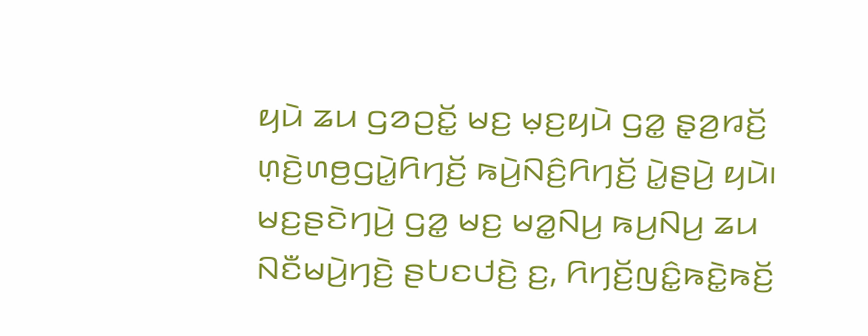ꤟꤣꤧ ꤘꤣ ꤞꤤꤑꤢꤩ꤭ ꤗꤢ꤬ ꤗ꤫ꤢ꤬ꤟꤣꤧ ꤞꤤ꤭ ꤔ꤫ꤤ꤬ꤙꤢꤩ꤬ ꤛ꤫ꤢꤧ꤬ꤛꤥ꤬ꤞꤣꤧ꤭ꤖꤚꤢꤩ꤬ ꤒꤣꤧ꤬ꤡꤢꤨ꤬ꤖꤚꤢꤩ꤬ ꤣꤧ꤭ꤔꤣꤧ꤬ ꤟꤣꤧ꤯
ꤗꤢ꤬ꤔꤢꤧꤚꤣꤧ꤬ ꤞꤤ꤭ ꤗꤢ꤬ ꤗꤤ꤭ꤡꤣ꤬ ꤒꤣ꤬ꤡꤣ꤬ ꤘꤣ ꤡꤢꤪꤗꤣꤧ꤬ꤚꤢꤧ꤬ ꤔꤝꤢꤓꤢꤧ꤬ ꤢ꤬, ꤖꤚꤢꤩ꤬ꤜꤢꤨ꤭ꤒꤢꤧ꤭ꤒꤢꤩ꤬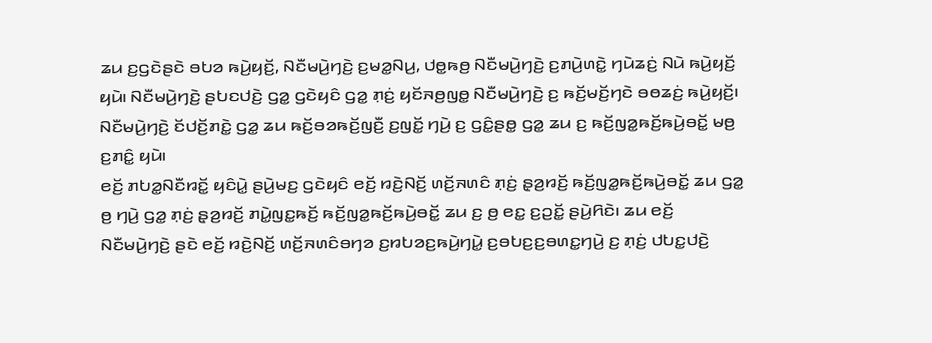ꤘꤣ ꤢ꤬ꤞꤢꤧꤔꤢꤧ ꤋꤝꤤ ꤒꤣꤧ꤬ꤟꤢꤩ꤬, ꤡꤢꤪꤗꤣꤧ꤬ꤚꤢꤧ꤬ ꤢ꤬ꤗꤤ꤭ꤡꤣ꤬, ꤓꤥ꤭ꤒꤥ꤬ ꤡꤢꤪꤗꤣꤧ꤬ꤚꤢꤧ꤬ ꤢ꤬ꤊꤣꤧ꤬ꤛꤢꤧ꤭ ꤚꤣꤧꤘꤢꤦ꤬ ꤡꤣꤧ ꤒꤣꤧ꤬ꤟꤢꤩ꤬ ꤟꤣꤧ꤯ ꤡꤢꤪꤗꤣꤧ꤬ꤚꤢꤧ꤬ ꤔꤝꤢꤓꤢꤧ꤬ ꤞꤤ꤭ ꤞꤢꤧꤟꤢꤨ ꤞꤤ꤭ ꤊ꤫ꤢꤦ꤬ ꤟꤢꤩꤏꤥ꤬ꤜꤥ꤭ ꤡꤢꤪꤗꤣꤧ꤬ꤚꤢꤧ꤬ ꤢ꤬ ꤒꤢꤩ꤬ꤗꤢꤩ꤬ꤚꤢꤧ ꤋꤥꤘꤢꤦ꤬ ꤒꤣꤧ꤬ꤟꤢꤩ꤬꤯ ꤡꤢꤪꤗꤣꤧ꤬ꤚꤢꤧ꤬ ꤢꤩꤓꤢꤩ꤬ꤊꤢꤧ꤭ ꤞꤤ꤭ ꤘꤣ ꤒꤢꤩ꤬ꤋꤤꤒꤢꤩ꤬ꤜꤢꤪ꤬ ꤢ꤬ꤜꤢꤩ꤭ ꤚꤣꤧ꤬ ꤢ꤬ ꤞꤢꤨ꤭ꤔꤥ꤭ ꤞꤤ꤭ ꤘꤣ ꤢ꤬ ꤒꤢꤩ꤬ꤜꤤ꤭ꤒꤢꤩ꤬ꤒꤣꤧ꤬ꤋꤢꤩ꤭ ꤗꤥ꤬ ꤢ꤬ꤊꤢꤨ꤭ ꤟꤣꤧ꤯
ꤕꤢꤩ꤬ ꤊꤝꤤ꤭ꤡꤢꤪꤙꤢꤩ꤭ ꤟꤢꤨꤣꤧ꤭ ꤔꤣꤧ꤬ꤗꤢ꤬ ꤞꤢꤧꤟꤢꤨ ꤕꤢꤩ꤬ ꤙꤢꤧ꤬ꤡꤢꤩ꤬ ꤛꤢꤩ꤬ꤏꤛꤢꤨ ꤊ꤫ꤢꤦ꤬ ꤔ꤫ꤤ꤬ꤙꤢꤩ꤬ ꤒꤢꤩ꤬ꤜꤤ꤭ꤒꤢꤩ꤬ꤒꤣꤧ꤬ꤋꤢꤩ꤭ ꤘꤣ ꤞꤤ꤭ ꤥ꤬ ꤚꤣꤧ꤬ ꤞꤤ꤭ ꤊ꤫ꤢꤦ꤬ ꤔ꤫ꤤ꤬ꤙꤢꤩ꤬ ꤊꤣꤧ꤭ꤜꤢ꤭ꤒꤢꤩ꤬ ꤒꤢꤩ꤬ꤜꤤ꤭ꤒꤢꤩ꤬ꤒꤣꤧ꤬ꤋꤢꤩ꤭ ꤘꤣ ꤢ꤬ ꤥ꤬ ꤕꤢ꤭ ꤢ꤬ꤑꤢꤩ꤭ ꤔꤣꤧ꤬ꤖꤢꤧ꤯ ꤘꤣ ꤕꤢꤩ꤬ ꤡꤢꤪꤗꤣꤧ꤬ꤚꤢꤧ꤬ ꤔꤢꤧ ꤕꤢꤩ꤬ ꤙꤢꤧ꤬ꤡꤢꤩ꤬ ꤛꤢꤩ꤬ꤏꤛꤢꤨꤋꤚꤤ ꤢ꤬ꤙꤝꤤꤢ꤬ꤒꤣꤧ꤬ꤚꤣꤧ꤭ ꤢ꤬ꤋꤝꤢ꤬ꤢ꤬ꤋꤛꤢ꤭ꤚꤣꤧ꤬ ꤢ꤬ ꤊ꤫ꤢꤦ꤬ ꤓꤝꤢ꤭ꤓꤢꤧ꤬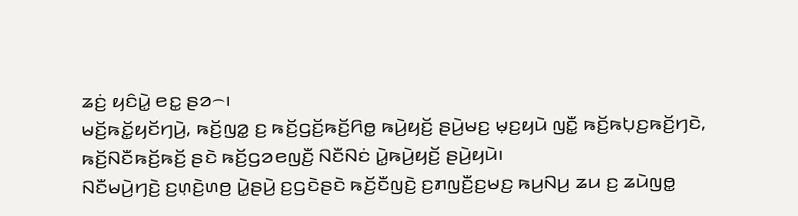ꤘꤢꤦ꤬ ꤟꤢꤨꤣꤧ꤭ ꤕꤢ꤭ ꤔꤤ꤮꤯
ꤗꤢꤩ꤬ꤒꤢꤩ꤭ꤟꤢꤩꤚꤣꤧ꤬, ꤒꤢꤩ꤬ꤜꤤ꤭ ꤢ꤬ ꤒꤢꤩ꤬ꤞꤢꤩ꤬ꤒꤢꤩ꤬ꤖꤥ꤭ ꤒꤣꤧ꤬ꤟꤢꤩ꤬ ꤔꤣꤧ꤬ꤗꤢ꤬ ꤗ꤫ꤢ꤬ꤟꤣꤧ ꤜꤢꤪ꤭ ꤒꤢꤩ꤬ꤒꤝ꤫ꤢ꤬ꤒꤢꤩ꤬ꤚꤢꤧ, ꤒꤢꤩ꤬ꤡꤢꤪꤒꤢꤩ꤬ꤒꤢꤩ꤬ ꤔꤢꤧ ꤒꤢꤩ꤬ꤞꤤꤕꤜꤢꤪ꤬ ꤡꤢꤪꤡꤢꤦ ꤣꤧ꤭ꤒꤣꤧ꤬ꤟꤢꤩ꤬ ꤔꤣꤧ꤬ꤟꤣꤧ꤯
ꤡꤢꤪꤗꤣꤧ꤬ꤚꤢꤧ꤬ ꤢ꤬ꤛ꤫ꤢꤧ꤬ꤛꤥ꤬ ꤣꤧ꤭ꤔꤣꤧ꤬ ꤢ꤬ꤞꤢꤧꤔꤢꤧ ꤒꤢꤩ꤬ꤢꤪꤜꤢꤧ꤬ ꤢ꤬ꤊꤜꤢꤪ꤬ꤢ꤬ꤗꤢ꤬ ꤒꤣ꤬ꤡꤣ꤬ ꤘꤣ ꤢ꤬ ꤘꤣꤧꤜꤥ꤭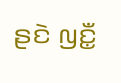ꤔꤢꤧ ꤜꤢꤪ꤭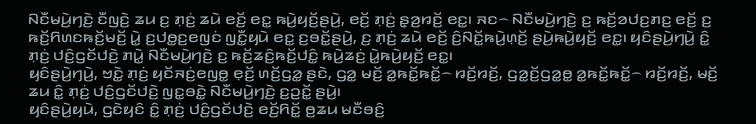ꤡꤢꤪꤗꤣꤧ꤬ꤚꤢꤧ꤬ ꤢꤪꤜꤢꤧ꤬ ꤘꤣ ꤢ꤬ ꤊ꤫ꤢꤦ꤬ ꤘꤣꤧ ꤕꤢꤩ꤬ ꤕꤢ꤭ ꤒꤣꤧ꤬ꤟꤢꤩ꤬ꤔꤣꤧ꤬, ꤕꤢꤩ꤬ ꤊ꤫ꤢꤦ꤬ ꤔ꤫ꤤ꤬ꤙꤢꤩ꤬ ꤕꤢ꤭꤯ ꤏꤢ꤮ ꤡꤢꤪꤗꤣꤧ꤬ꤚꤢꤧ꤬ ꤢ꤬ ꤒꤢꤩ꤬ꤤꤓꤢ꤬ꤊꤢ꤬ ꤕꤢꤩ꤬ ꤢ꤬ ꤒꤢꤩ꤬ꤖꤛꤢꤒꤢꤩ꤬ꤗꤢꤩ꤬ ꤣꤧ꤭ ꤢ꤬ꤓꤥ꤭ꤢ꤬ꤕꤜꤢꤦ ꤜꤢꤪ꤭ꤟꤣꤧ ꤕꤢ꤭ ꤢ꤬ꤋꤢꤩ꤭ꤔꤣꤧ꤬, ꤢ꤬ ꤊ꤫ꤢꤦ꤬ ꤘꤣꤧ ꤕꤢꤩ꤬ ꤢꤨ꤬ꤡꤢꤩ꤭ꤒꤣꤧ꤬ꤛ꤫ꤢꤩ꤬ ꤔꤣꤧ꤬ꤒꤣꤧ꤬ꤟꤢꤩ꤬ ꤕꤢ꤭꤯ ꤟꤢꤨꤔꤣꤧ꤬ꤚꤣꤧ꤬ ꤢꤨ꤭ ꤊ꤫ꤢꤦ꤬ ꤓꤢꤨ꤬ꤞꤢꤩꤓꤢꤧ꤬ ꤊꤣꤧ꤭ ꤡꤢꤪꤗꤣꤧ꤬ꤚꤢꤧ꤬ ꤢ꤬ ꤒꤢꤩ꤬ꤘꤢꤨ꤬ꤒꤢꤩ꤬ꤓꤢꤨ꤭ ꤒꤣꤧ꤬ꤘꤢꤦ꤬ ꤣꤧ꤭ꤒꤣꤧ꤬ꤟꤢꤩ꤬ ꤕꤢ꤭꤯
ꤟꤢꤨꤔꤣꤧ꤬ꤚꤣꤧ꤬, ꤠꤢꤧ꤭ ꤊ꤫ꤢꤦ꤬ ꤟꤢꤩꤏꤢꤦ꤬ꤕꤜꤥ꤭ ꤕ꤫ꤢꤩ꤬ ꤛꤢꤩ꤬ꤞꤤ꤭ ꤔꤢꤧ, ꤞꤤ꤭ ꤗꤢꤩ꤬ ꤤ꤭ꤒꤢꤩ꤭ꤒꤢꤩ꤭꤮ ꤙꤢꤩ꤬ꤙꤢꤩ꤬, ꤞꤤ꤭ꤢꤩ꤬ꤞꤤ꤭ꤥ꤭ ꤤ꤭ꤒꤢꤩ꤭ꤒꤢꤩ꤭꤮ ꤙꤢꤩ꤬ꤙꤢꤩ꤬, ꤗꤢꤩ꤬ ꤘꤣ ꤢꤨ꤭ ꤊ꤫ꤢꤦ꤬ ꤓꤢꤨ꤬ꤞꤢꤩꤓꤢꤧ꤬ ꤜꤢ꤭ꤋꤢꤧ꤭ ꤡꤢꤪꤗꤣꤧ꤬ꤚꤢꤧ꤬ ꤢ꤬ꤑꤢꤩ꤭ ꤔꤣꤧ꤬꤯
ꤟꤢꤨꤔꤣꤧ꤬ꤟꤣꤧ, ꤞꤢꤧꤟꤢꤨ ꤢꤨ꤭ ꤊ꤫ꤢꤦ꤬ ꤓꤢꤨ꤬ꤞꤢꤩꤓꤢꤧ꤬ ꤕꤢꤩ꤬ꤖꤢꤩ꤭ ꤥ꤬ꤘꤣ ꤗꤢꤪꤋꤢꤨ꤬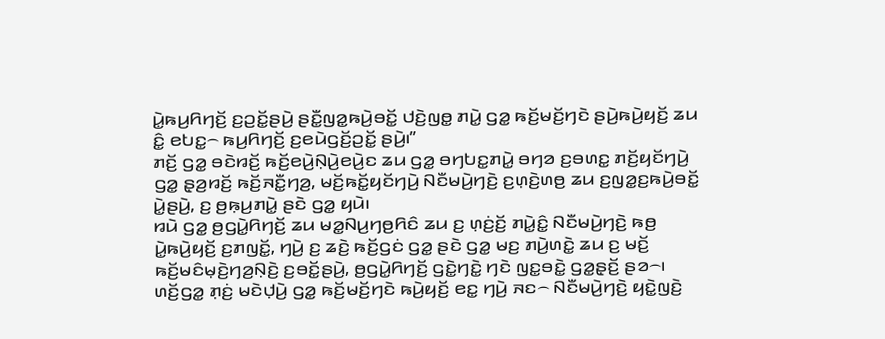ꤣꤧ꤭ꤒꤣ꤬ꤖꤚꤢꤩ꤬ ꤢ꤬ꤑꤢꤩ꤭ꤔꤣꤧ꤬ ꤔꤢꤪ꤭ꤜꤤ꤭ꤒꤣꤧ꤬ꤋꤢꤩ꤭ ꤓꤢꤧ꤬ꤜꤥ꤭ ꤊꤣꤧ꤭ ꤞꤤ꤭ ꤒꤢꤩ꤬ꤗꤢꤩ꤬ꤚꤢꤧ ꤔꤣꤧ꤬ꤒꤣꤧ꤬ꤟꤢꤩ꤬ ꤘꤣ ꤢꤨ꤭ ꤕꤝꤢ꤭꤮ ꤒꤣ꤬ꤖꤚꤢꤩ꤬ ꤢ꤬ꤕꤣꤧꤞꤢꤩ꤬ꤑꤢꤩ꤭ ꤔꤣꤧ꤬꤯”
ꤊꤢꤩ꤬ ꤞꤤ꤭ ꤋꤢꤧꤙꤢꤩ꤬ ꤒꤢꤩ꤬ꤕꤣꤧ꤬ꤡ꤫ꤣꤧ꤬ꤕꤣꤧ꤬ꤢ ꤘꤣ ꤞꤤ꤭ ꤋꤚꤝꤢ꤭ꤊꤣꤧ꤭ ꤋꤚꤤ ꤢ꤬ꤋꤛꤢ꤭ ꤊꤢꤩ꤬ꤟꤢꤩꤚꤣꤧ꤬ ꤞꤤ꤭ ꤔ꤫ꤤ꤬ꤙꤢꤩ꤬ ꤒꤢꤩ꤬ꤏꤢꤪ꤭ꤚꤤ꤬, ꤗꤢꤩ꤬ꤒꤢꤩ꤭ꤟꤢꤩꤚꤣꤧ꤬ ꤡꤢꤪꤗꤣꤧ꤬ꤚꤢꤧ꤬ ꤢ꤬ꤛ꤫ꤢꤧ꤬ꤛꤥ꤬ ꤘꤣ ꤢ꤬ꤜꤤ꤭ꤢ꤬ꤒꤣꤧ꤬ꤋꤢꤩ꤭ ꤣꤧ꤭ꤔꤣꤧ꤬, ꤢ꤬ ꤥ꤬ꤒ꤫ꤣ꤬ꤊꤣꤧ꤭ ꤔꤢꤧ ꤞꤤ꤭ ꤟꤣꤧ꤯
ꤙꤣꤧ ꤞꤤ꤭ ꤥ꤬ꤞꤣꤧ꤭ꤖꤚꤢꤩ꤬ ꤘꤣ ꤗꤤ꤭ꤡꤣ꤬ꤚꤥ꤬ꤖꤢꤨ ꤘꤣ ꤢ꤬ ꤛ꤫ꤢꤦ꤬ꤢꤩ꤬ ꤊꤣꤧ꤭ꤢꤨ꤭ ꤡꤢꤪꤗꤣꤧ꤬ꤚꤢꤧ꤬ ꤒꤥ꤬ ꤣꤧ꤭ꤒꤣꤧ꤬ꤟꤢꤩ꤬ ꤢ꤬ꤊꤜꤢꤩ꤭, ꤚꤣꤧ꤬ ꤢ꤬ ꤘꤢꤧ꤬ ꤒꤢꤩ꤬ꤞꤢꤦ ꤞꤤ꤭ ꤔꤢꤧ ꤞꤤ꤭ ꤗꤢ꤬ ꤊꤣꤧ꤬ꤛꤢꤧ꤭ ꤘꤣ ꤢ꤬ ꤗꤢꤩ꤬ ꤒꤢꤩ꤬ꤗꤢꤨꤗ꤫ꤢꤧ꤬ꤚꤤ꤬ꤡ꤫ꤢꤧ꤬ ꤢ꤬ꤋꤢꤩ꤭ꤔꤣꤧ꤬, ꤥ꤬ꤞꤣꤧ꤭ꤖꤚꤢꤩ꤬ ꤞꤢꤧ꤭ꤚꤢꤧ꤭ ꤚꤢꤧ ꤜꤢ꤭ꤋꤢꤧ꤭ ꤞꤤ꤭ꤔ꤫ꤢꤩ꤬ ꤔꤤ꤮꤯ ꤛꤢꤩ꤬ꤞꤤ꤭ ꤊ꤫ꤢꤦ꤬ ꤗꤢꤧꤓ꤫ꤣꤧ꤬ ꤞꤤ꤭ ꤒꤢꤩ꤬ꤗꤢꤩ꤬ꤚꤢꤧ ꤒꤣꤧ꤬ꤟꤢꤩ꤬ ꤕꤢ꤭ ꤚꤣꤧ꤬ ꤏꤢ꤮ ꤡꤢꤪꤗꤣꤧ꤬ꤚꤢꤧ꤬ ꤟꤢꤧ꤭ꤜꤢꤧ꤬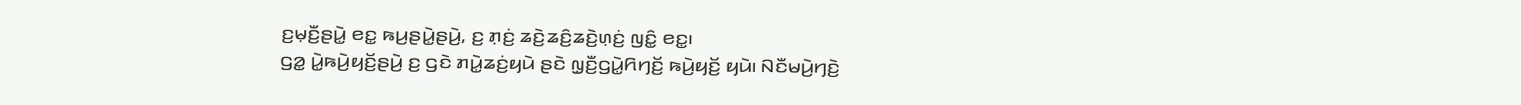ꤢ꤬ꤗ꤫ꤢꤪ꤬ꤔꤣꤧ꤭ ꤕꤢ꤭ ꤒꤣ꤬ꤔꤣꤧ꤭ꤔꤣꤧ꤬, ꤢ꤬ ꤊ꤫ꤢꤦ꤬ ꤘꤢꤧ꤬ꤘꤢꤨ꤬ꤘꤢꤧ꤬ꤛ꤫ꤢꤦ꤬ ꤜꤢꤨ꤭ ꤕꤢ꤭꤯
ꤞꤤ꤭ ꤣꤧ꤭ꤒꤣꤧ꤬ꤟꤢꤩ꤬ꤔꤣꤧ꤬ ꤢ꤬ ꤞꤢꤧ ꤊꤣꤧ꤭ꤘꤢꤦ꤬ꤟꤣꤧ ꤔꤢꤧ ꤜ꤫ꤢꤪ꤬ꤞꤣꤧ꤭ꤖꤚꤢꤩ꤬ ꤒꤣꤧ꤬ꤟꤢꤩ꤬ ꤟꤣꤧ꤯ ꤡꤢꤪꤗꤣꤧ꤬ꤚꤢꤧ꤬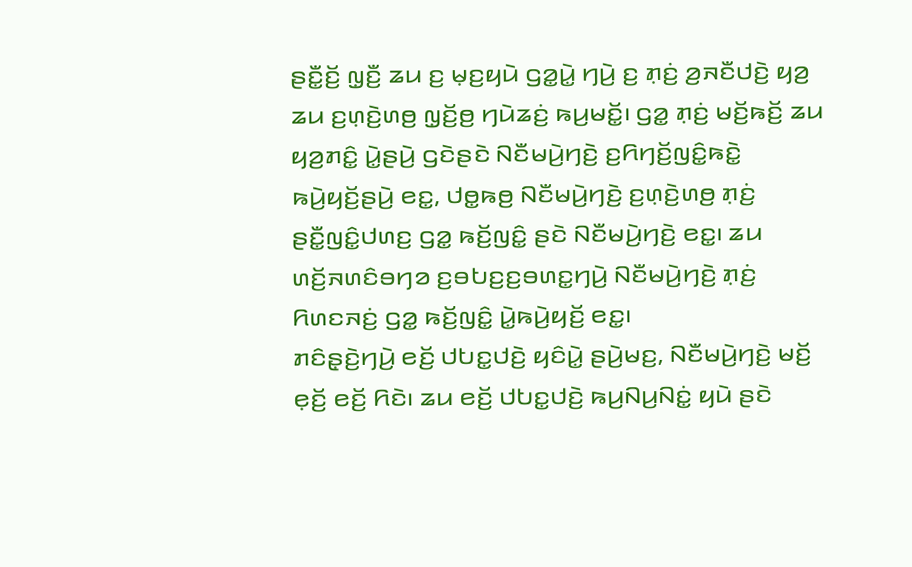ꤔꤢꤪ꤭ꤢꤩ꤬ ꤜ꤫ꤢꤪ꤬ ꤘꤣ ꤢ꤬ ꤗ꤫ꤢ꤬ꤟꤣꤧ ꤞꤤ꤭ꤣꤧ꤭ ꤚꤣꤧ꤬ ꤢ꤬ ꤊ꤫ꤢꤦ꤬ ꤤ꤬ꤏꤢꤪꤓꤢꤧ꤬ ꤟꤤ꤬ ꤘꤣ ꤢ꤬ꤛ꤫ꤢꤧ꤬ꤛꤥ꤬ ꤜ꤫ꤢꤩ꤬ꤥ꤬ ꤚꤣꤧꤘꤢꤦ꤬ ꤒꤣ꤬ꤗꤢꤩ꤭꤯ ꤞꤤ꤭ ꤊ꤫ꤢꤦ꤬ ꤗꤢꤩ꤬ꤒꤢꤩ꤬ ꤘꤣ ꤟꤤ꤬ꤊꤢꤨ꤭ ꤣꤧ꤭ꤔꤣꤧ꤬ ꤞꤢꤧꤔꤢꤧ ꤡꤢꤪꤗꤣꤧ꤬ꤚꤢꤧ꤬ ꤢ꤬ꤖꤚꤢꤩ꤬ꤜꤢꤨ꤭ꤒꤢꤧ꤭ ꤒꤣꤧ꤬ꤟꤢꤩ꤬ꤔꤣꤧ꤬ ꤕꤢ꤭, ꤓꤥ꤭ꤒꤥ꤬ ꤡꤢꤪꤗꤣꤧ꤬ꤚꤢꤧ꤬ ꤢ꤬ꤛ꤫ꤢꤧ꤬ꤛꤥ꤬ ꤊ꤫ꤢꤦ꤬ ꤔꤢꤪ꤭ꤜꤢꤨ꤭ꤓꤛꤢ꤬ ꤞꤤ꤭ ꤒꤢꤩ꤬ꤜꤢꤨ꤭ ꤔꤢꤧ ꤡꤢꤪꤗꤣꤧ꤬ꤚꤢꤧ꤬ ꤕꤢ꤭꤯ ꤘꤣ ꤛꤢꤩ꤬ꤏꤛꤢꤨꤋꤚꤤ ꤢ꤬ꤋꤝꤢ꤬ꤢ꤬ꤋꤛꤢ꤭ꤚꤣꤧ꤬ ꤡꤢꤪꤗꤣꤧ꤬ꤚꤢꤧ꤬ ꤊ꤫ꤢꤦ꤬ ꤖꤛꤢꤏꤢꤦ꤬ ꤞꤤ꤭ ꤒꤢꤩ꤬ꤜꤢꤨ꤭ ꤣꤧ꤭ꤒꤣꤧ꤬ꤟꤢꤩ꤬ ꤕꤢ꤭꤯
ꤊꤢꤨꤔ꤫ꤢꤧ꤬ꤚꤣꤧ꤬ ꤕꤢꤩ꤬ ꤓꤝꤢ꤭ꤓꤢꤧ꤬ ꤟꤢꤨꤣꤧ꤭ ꤔꤣꤧ꤬ꤗꤢ꤬, ꤡꤢꤪꤗꤣꤧ꤬ꤚꤢꤧ꤬ ꤗꤢꤩ꤬ ꤕ꤫ꤢꤩ꤬ ꤕꤢꤩ꤬ ꤖꤢꤧ꤯ ꤘꤣ ꤕꤢꤩ꤬ ꤓꤝꤢ꤭ꤓꤢꤧ꤬ ꤒꤣ꤬ꤡꤣ꤬ꤡꤢꤦ꤭ ꤟꤣꤧ ꤔꤢꤧ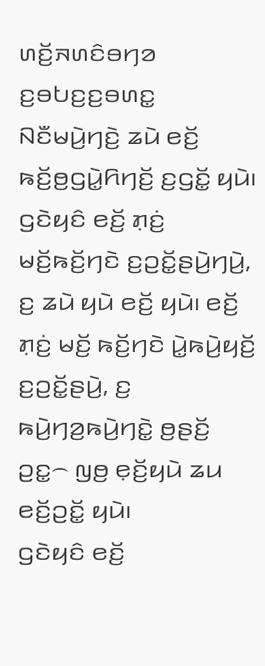ꤛꤢꤩ꤬ꤏꤛꤢꤨꤋꤚꤤ ꤢ꤬ꤋꤝꤢ꤬ꤢ꤬ꤋꤛꤢ꤭ ꤡꤢꤪꤗꤣꤧ꤬ꤚꤢꤧ꤬ ꤘꤣꤧ ꤕꤢꤩ꤬ ꤒꤢꤩ꤬ꤥ꤬ꤞꤣꤧ꤭ꤖꤚꤢꤩ꤬ ꤢ꤬ꤞꤢꤩ꤭ ꤟꤣꤧ꤯ ꤞꤢꤧꤟꤢꤨ ꤕꤢꤩ꤬ ꤊ꤫ꤢꤦ꤬ ꤗꤢꤩ꤬ꤒꤢꤩ꤬ꤚꤢꤧ ꤢ꤬ꤑꤢꤩ꤭ꤔꤣꤧ꤬ꤚꤣꤧ꤬, ꤢ꤬ ꤘꤣꤧ ꤟꤣꤧ ꤕꤢꤩ꤬ ꤟꤣꤧ꤯ ꤕꤢꤩ꤬ ꤊ꤫ꤢꤦ꤬ ꤗꤢꤩ꤬ ꤒꤢꤩ꤬ꤚꤢꤧ ꤣꤧ꤭ꤒꤣꤧ꤬ꤟꤢꤩ꤬ ꤢ꤬ꤑꤢꤩ꤭ꤔꤣꤧ꤬, ꤢ꤬ ꤒꤣꤧ꤬ꤚꤤ꤬ꤒꤣꤧ꤬ꤚꤢꤧ꤭ ꤥ꤬ꤔꤢꤩ꤬ ꤑꤢ꤭꤮ ꤜꤥ꤬ ꤕ꤫ꤢꤩ꤬ꤟꤣꤧ ꤘꤣ ꤕꤢꤩ꤬ꤑꤢꤩ꤭ ꤟꤣꤧ꤯
ꤞꤢꤧꤟꤢꤨ ꤕꤢꤩ꤬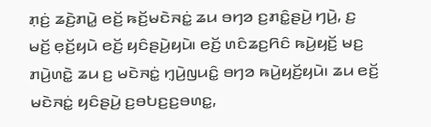ꤊ꤫ꤢꤦ꤬ ꤘꤢꤧ꤬ꤊꤣꤧ꤭ ꤕꤢꤩ꤬ ꤒꤢꤩ꤬ꤗꤢꤧꤏꤢꤦ꤭ ꤘꤣ ꤋꤚꤤ ꤢ꤬ꤊꤢꤨ꤭ꤔꤣꤧ꤬ ꤚꤣꤧ꤬, ꤢ꤬ ꤗꤢꤩ꤬ ꤕ꤫ꤢꤩ꤬ꤟꤣꤧ ꤕꤢꤩ꤬ ꤟꤢꤨꤔꤣꤧ꤬ꤟꤣꤧ꤯ ꤕꤢꤩ꤬ ꤛꤢꤨꤘꤢ꤬ꤖꤢꤨ ꤒꤣꤧ꤬ꤟꤢꤩ꤬ ꤗꤢ꤬ ꤊꤣꤧ꤬ꤛꤢꤧ꤭ ꤘꤣ ꤢ꤬ ꤗꤢꤧꤏꤢꤦ꤭ ꤚ꤫ꤣꤧ꤬ꤜꤣꤢꤨ꤭ ꤋꤚꤤ ꤒꤣꤧ꤬ꤟꤢꤩ꤬ꤟꤣꤧ꤯ ꤘꤣ ꤕꤢꤩ꤬ ꤗꤢꤧꤏꤢꤦ꤭ ꤟꤢꤨꤔꤣꤧ꤬ ꤢ꤬ꤋꤝꤢ꤬ꤢ꤬ꤋꤛꤢ꤭,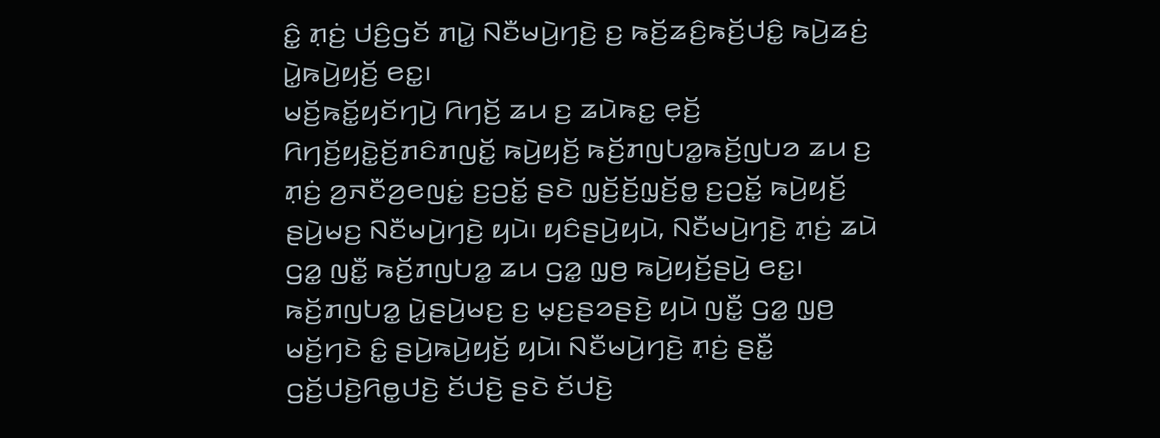ꤢꤨ꤭ ꤊ꤫ꤢꤦ꤬ ꤓꤢꤨ꤬ꤞꤢꤩ ꤊꤣꤧ꤭ ꤡꤢꤪꤗꤣꤧ꤬ꤚꤢꤧ꤬ ꤢ꤬ ꤒꤢꤩ꤬ꤘꤢꤨ꤬ꤒꤢꤩ꤬ꤓꤢꤨ꤭ ꤒꤣꤧ꤬ꤘꤢꤦ꤬ ꤣꤧ꤭ꤒꤣꤧ꤬ꤟꤢꤩ꤬ ꤕꤢ꤭꤯
ꤗꤢꤩ꤬ꤒꤢꤩ꤭ꤟꤢꤩꤚꤣꤧ꤬ ꤖꤚꤢꤩ꤬ ꤘꤣ ꤢ꤬ ꤘꤣꤧꤒꤢ꤭ ꤕ꤫ꤢꤩ꤬ ꤖꤚꤢꤩ꤬ꤟꤢꤧ꤭ꤢꤩ꤬ꤊꤢꤨꤊꤜꤢꤩ꤭ ꤒꤣꤧ꤬ꤟꤢꤩ꤬ ꤒꤢꤩ꤬ꤊꤜꤝꤤ꤭ꤒꤢꤩ꤬ꤜꤝꤤ ꤘꤣ ꤢ꤬ ꤊ꤫ꤢꤦ꤬ ꤤ꤬ꤏꤢꤪꤤ꤬ꤕꤜꤢꤦ꤭ ꤢ꤬ꤑꤢꤩ꤭ ꤔꤢꤧ ꤜ꤫ꤢꤩ꤬ꤢꤩ꤬ꤜ꤫ꤢꤩ꤬ꤥ꤭ ꤢ꤬ꤑꤢꤩ꤭ ꤒꤣꤧ꤬ꤟꤢꤩ꤬ ꤔꤣꤧ꤬ꤗꤢ꤬ ꤡꤢꤪꤗꤣꤧ꤬ꤚꤢꤧ꤬ ꤟꤣꤧ꤯ ꤟꤢꤨꤔꤣꤧ꤬ꤟꤣꤧ, ꤡꤢꤪꤗꤣꤧ꤬ꤚꤢꤧ꤬ ꤊ꤫ꤢꤦ꤬ ꤘꤣꤧ ꤞꤤ꤭ ꤜꤢꤪ꤭ ꤒꤢꤩ꤬ꤊꤜꤝꤤ꤭ ꤘꤣ ꤞꤤ꤭ ꤜ꤫ꤥ꤬ ꤒꤣꤧ꤬ꤟꤢꤩ꤬ꤔꤣꤧ꤬ ꤕꤢ꤭꤯ ꤒꤢꤩ꤬ꤊꤜꤝꤤ꤭ ꤣꤧ꤭ꤔꤣꤧ꤬ꤗꤢ꤬ ꤢ꤬ ꤗ꤫ꤢ꤬ꤔꤤꤔꤢꤧ꤬ ꤟꤣꤧ ꤜꤢꤪ꤭ ꤞꤤ꤭ ꤜ꤫ꤥ꤬ ꤗꤢꤩ꤬ꤚꤢꤧ ꤢꤨ꤭ ꤔꤣꤧ꤬ꤒꤣꤧ꤬ꤟꤢꤩ꤬ ꤟꤣꤧ꤯ ꤡꤢꤪꤗꤣꤧ꤬ꤚꤢꤧ꤬ ꤊ꤫ꤢꤦ꤬ ꤔꤢꤪ꤭ ꤞꤢꤩ꤬ꤓꤢꤧ꤬ꤖꤥ꤭ꤓꤢꤧ꤬ ꤢꤩꤓꤢꤧ꤬ ꤔꤢꤧ ꤢꤩꤓꤢꤧ꤬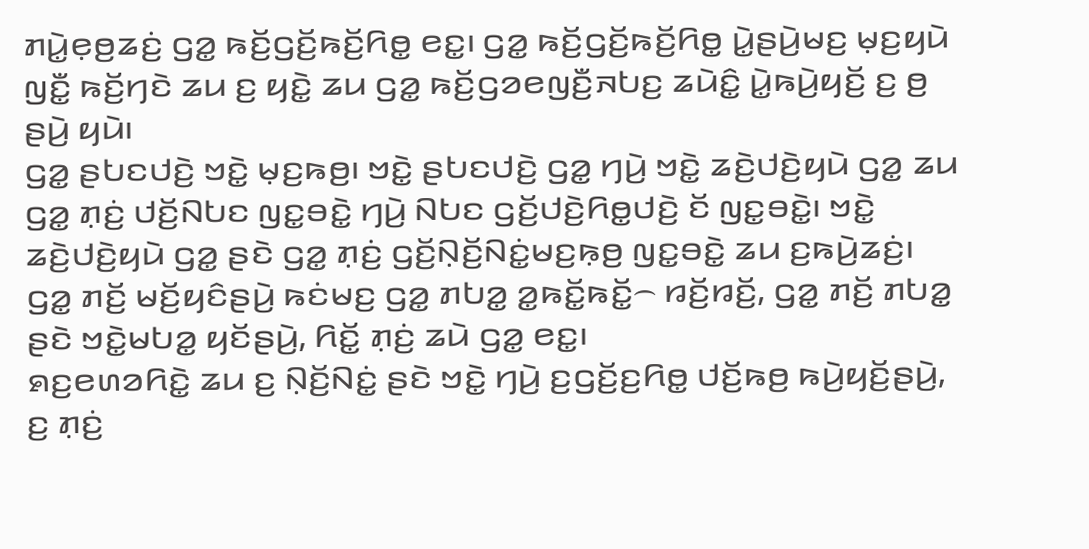ꤊꤣꤧ꤭ꤕ꤫ꤥ꤬ꤘꤢꤦ꤬ ꤞꤤ꤭ ꤒꤢꤩ꤬ꤞꤢꤩ꤬ꤒꤢꤩ꤬ꤖꤥ꤭ ꤕꤢ꤭꤯ ꤞꤤ꤭ ꤒꤢꤩ꤬ꤞꤢꤩ꤬ꤒꤢꤩ꤬ꤖꤥ꤭ ꤣꤧ꤭ꤔꤣꤧ꤬ꤗꤢ꤬ ꤗ꤫ꤢ꤬ꤟꤣꤧ ꤜꤢꤪ꤭ ꤒꤢꤩ꤬ꤚꤢꤧ ꤘꤣ ꤢ꤬ ꤟꤢꤧ꤭ ꤘꤣ ꤞꤤ꤭ ꤒꤢꤩ꤬ꤞꤤꤕꤜꤢꤪ꤬ꤏꤝꤢ꤬ ꤘꤣꤧꤢꤨ꤭ ꤣꤧ꤭ꤒꤣꤧ꤬ꤟꤢꤩ꤬ ꤢ꤬ ꤥ꤬ ꤔꤣꤧ꤬ ꤟꤣꤧ꤯
ꤞꤤ꤭ ꤔꤝꤢꤓꤢꤧ꤬ ꤠꤢꤧ꤭ ꤗ꤫ꤢ꤬ꤒꤥ꤬꤯ ꤠꤢꤧ꤭ ꤔꤝꤢꤓꤢꤧ꤬ ꤞꤤ꤭ ꤚꤣꤧ꤬ ꤠꤢꤧ꤭ ꤘꤢꤧ꤬ꤓꤢꤧ꤬ꤟꤣꤧ ꤞꤤ꤭ ꤘꤣ ꤞꤤ꤭ ꤊ꤫ꤢꤦ꤬ ꤓꤢꤩ꤬ꤡꤝꤢ ꤜꤢ꤭ꤋꤢꤧ꤭ ꤚꤣꤧ꤬ ꤡꤝꤢ ꤞꤢꤩ꤬ꤓꤢꤧ꤬ꤖꤥ꤭ꤓꤢꤧ꤬ ꤢꤩ ꤜꤢ꤭ꤋꤢꤧ꤭꤯ ꤠꤢꤧ꤭ ꤘꤢꤧ꤬ꤓꤢꤧ꤬ꤟꤣꤧ ꤞꤤ꤭ ꤔꤢꤧ ꤞꤤ꤭ ꤊ꤫ꤢꤦ꤬ ꤞꤢꤩ꤬ꤡ꤫ꤢꤩ꤬ꤡꤢꤦ꤭ꤗꤢ꤬ꤒ꤫ꤥ꤬ ꤜꤢ꤭ꤋꤢꤧ꤭ ꤘꤣ ꤢ꤬ꤒꤣꤧ꤬ꤘꤢꤦ꤬꤯ ꤞꤤ꤭ ꤊꤢꤩ꤬ ꤗꤢꤩ꤬ꤟꤢꤨꤔꤣꤧ꤬ ꤒꤢꤦꤗꤢ꤬ ꤞꤤ꤭ ꤊꤝꤤ꤭ ꤤ꤭ꤒꤢꤩ꤭ꤒꤢꤩ꤭꤮ ꤙꤢꤩ꤬ꤙꤢꤩ꤬, ꤞꤤ꤭ ꤊꤢꤩ꤬ ꤊꤝꤤ꤭ ꤔꤢꤧ ꤠꤢꤧ꤭ꤗꤝꤤ꤭ ꤟꤢꤩꤔꤣꤧ꤬, ꤖꤢꤩ꤭ ꤊ꤫ꤢꤦ꤬ ꤘꤣꤧ ꤞꤤ꤭ ꤕꤢ꤭꤯
ꤎꤢ꤬ꤕꤛꤤꤖꤢꤧ꤭ ꤘꤣ ꤢ꤬ ꤡ꤫ꤢꤩ꤬ꤡꤢꤦ꤭ ꤔꤢꤧ ꤠꤢꤧ꤭ ꤚꤣꤧ꤬ ꤢ꤬ꤞꤢꤩ꤬ꤢ꤬ꤖꤥ꤭ ꤓꤢꤩ꤬ꤒꤥ꤬ ꤒꤣꤧ꤬ꤟꤢꤩ꤬ꤔꤣꤧ꤬, ꤢ꤬ ꤊ꤫ꤢꤦ꤬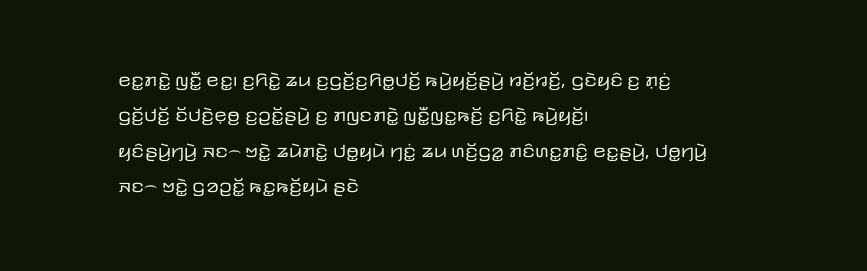ꤕꤢ꤭ꤊꤢꤧ꤭ ꤜꤢꤪ꤭ ꤕꤢ꤭꤯ ꤢ꤬ꤖꤢꤧ꤭ ꤘꤣ ꤢ꤬ꤞꤢꤩ꤬ꤢ꤬ꤖꤥ꤭ꤓꤢꤩ꤬ ꤒꤣꤧ꤬ꤟꤢꤩ꤬ꤔꤣꤧ꤬ ꤙꤢꤩ꤬ꤙꤢꤩ꤬, ꤞꤢꤧꤟꤢꤨ ꤢ꤬ ꤊ꤫ꤢꤦ꤬ ꤞꤢꤩ꤬ꤓꤢꤩ꤬ ꤢꤩꤓꤢꤧ꤬ꤕ꤫ꤥ꤬ ꤢ꤬ꤑꤢꤩ꤭ꤔꤣꤧ꤬ ꤢ꤬ ꤊꤜꤢꤊꤢꤧ꤭ ꤜꤢꤪ꤭ꤜꤢ꤭ꤒꤢꤩ꤬ ꤢ꤬ꤖꤢꤧ꤭ ꤒꤣꤧ꤬ꤟꤢꤩ꤬꤯
ꤟꤢꤨꤔꤣꤧ꤬ꤚꤣꤧ꤬ ꤏꤢ꤮ ꤠꤢꤧ꤭ ꤘꤣꤧꤊꤢꤧ꤭ ꤓꤥ꤭ꤟꤣꤧ ꤚꤢꤦ꤭ ꤘꤣ ꤛꤢꤩ꤬ꤞꤤ꤭ ꤊꤢꤨꤛꤢ꤭ꤊꤢꤨ꤭ ꤕꤢ꤭ꤔꤣꤧ꤬, ꤓꤥ꤭ꤚꤣꤧ꤬ ꤏꤢ꤮ ꤠꤢꤧ꤭ ꤞꤤꤑꤢꤩ꤭ ꤒꤢ꤭ꤒꤢꤩ꤬ꤟꤣꤧ ꤔꤢꤧ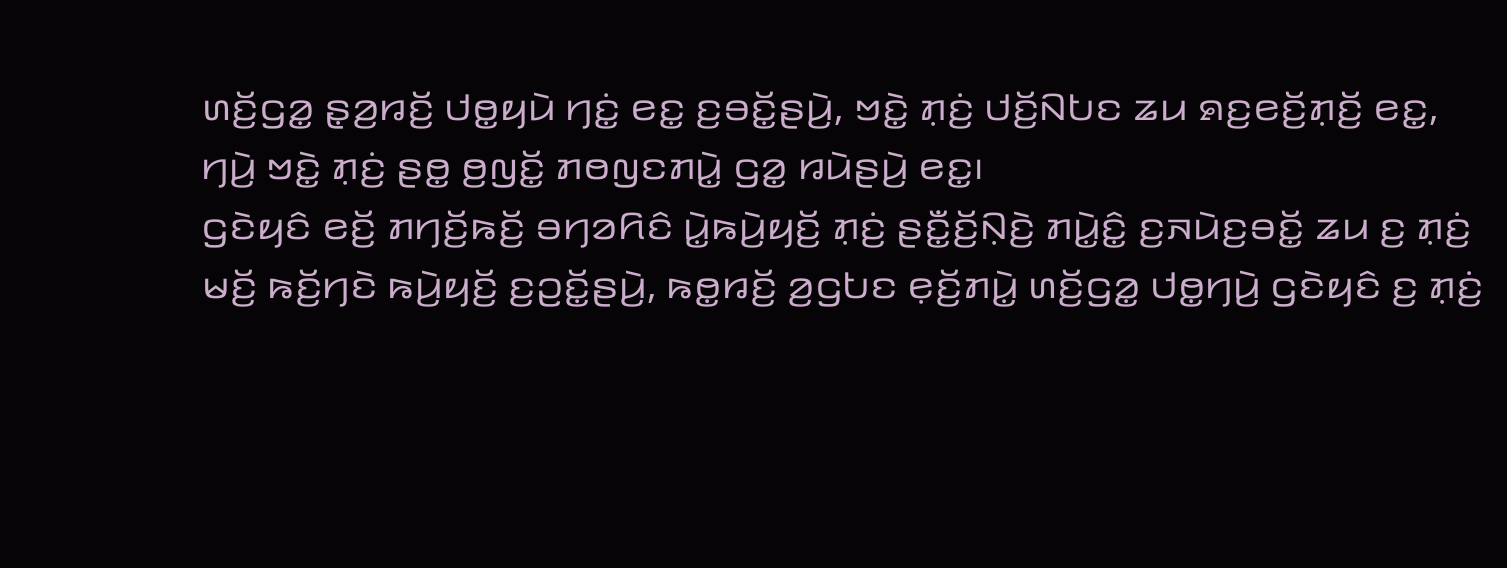ꤛꤢꤩ꤬ꤞꤤ꤭ ꤔ꤫ꤤ꤬ꤙꤢꤩ꤬ ꤓꤥ꤭ꤟꤣꤧ ꤚꤢꤦ꤭ ꤕꤢ꤭ ꤢ꤬ꤋꤢꤩ꤭ꤔꤣꤧ꤬, ꤠꤢꤧ꤭ ꤊ꤫ꤢꤦ꤬ ꤓꤢꤩ꤬ꤡꤝꤢ ꤘꤣ ꤎꤢ꤬ꤕꤢꤩ꤬ꤊ꤫ꤢꤩ꤬ ꤕꤢ꤭, ꤚꤣꤧ꤬ ꤠꤢꤧ꤭ ꤊ꤫ꤢꤦ꤬ ꤔꤥ꤭ ꤥ꤬ꤜꤢꤩ꤭ ꤊꤥꤜꤢꤊꤣꤧ꤭ ꤞꤤ꤭ ꤙꤣꤧꤔꤣꤧ꤬ ꤕꤢ꤭꤯
ꤞꤢꤧꤟꤢꤨ ꤕꤢꤩ꤬ ꤊꤚꤢꤩ꤬ꤒꤢꤩ꤬ ꤋꤚꤤꤖꤢꤨ ꤣꤧ꤭ꤒꤣꤧ꤬ꤟꤢꤩ꤬ ꤊ꤫ꤢꤦ꤬ ꤔꤢꤪ꤭ꤢꤩ꤬ꤡ꤫ꤢꤧ꤬ ꤊꤣꤧ꤭ꤢꤨ꤭ ꤢ꤬ꤏꤣꤧꤢ꤬ꤋꤢꤩ꤭ ꤘꤣ ꤢ꤬ ꤊ꤫ꤢꤦ꤬ ꤗꤢꤩ꤬ ꤒꤢꤩ꤬ꤚꤢꤧ ꤒꤣꤧ꤬ꤟꤢꤩ꤬ ꤢ꤬ꤑꤢꤩ꤭ꤔꤣꤧ꤬, ꤒꤥ꤭ꤙꤢꤩ꤬ ꤤ꤬ꤞꤝꤢ ꤕ꤫ꤢꤩ꤬ꤊꤣꤧ꤭ ꤛꤢꤩ꤬ꤞꤤ꤭ ꤓꤥ꤭ꤚꤣꤧ꤬ ꤞꤢꤧꤟꤢꤨ ꤢ꤬ ꤊ꤫ꤢꤦ꤬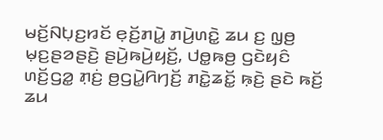ꤗꤢꤩ꤬ꤡꤝ꤫ꤢ꤬ꤙꤢꤩ ꤕ꤫ꤢꤩ꤬ꤊꤣꤧ꤭ ꤊꤣꤧ꤬ꤛꤢꤧ꤭ ꤘꤣ ꤢ꤬ ꤜ꤫ꤥ꤬ ꤗ꤫ꤢ꤬ꤔꤤꤔꤢꤧ꤬ ꤔꤣꤧ꤬ꤒꤣꤧ꤬ꤟꤢꤩ꤬, ꤓꤥ꤭ꤒꤥ꤬ ꤞꤢꤧꤟꤢꤨ ꤛꤢꤩ꤬ꤞꤤ꤭ ꤊ꤫ꤢꤦ꤬ ꤥ꤬ꤞꤣꤧ꤭ꤖꤚꤢꤩ꤬ ꤊꤢꤧ꤭ꤘꤢꤩ꤭ ꤒ꤫ꤢꤧ꤬ ꤔꤢꤧ ꤒꤢꤩ꤬ ꤘꤣ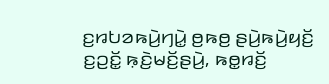ꤢ꤬ꤙꤝꤤꤒꤣꤧ꤬ꤚꤣꤧ꤭ ꤥ꤬ꤒꤥ꤬ ꤔꤣꤧ꤬ꤒꤣꤧ꤬ꤟꤢꤩ꤬ ꤢ꤬ꤑꤢꤩ꤭ ꤒ꤫ꤢꤧ꤬ꤗꤢꤩ꤬ꤔꤣꤧ꤬, ꤒꤥ꤭ꤙꤢꤩ꤬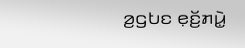ꤤ꤬ꤞꤝꤢ ꤕ꤫ꤢꤩ꤬ꤊꤣꤧ꤭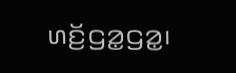ꤛꤢꤩ꤬ꤞꤤ꤭ꤞꤤ꤭꤯